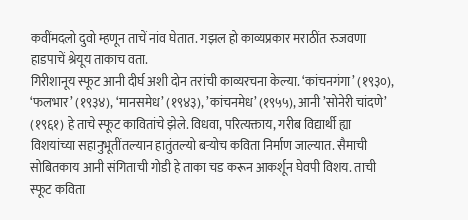कवींमदलो दुवो म्हणून ताचें नांव घेतात. गझल हो काव्यप्रकार मराठींत रुजवणा हाडपाचें श्रेयूय ताकाच वता.
गिरीशानूय स्फूट आनी दीर्घ अशी दोन तरांची काव्यरचना केल्या. ‘कांचनगंगा’ (१९३०), ‘फलभार’ (१९३४), ‘मानसमेध’ (१९४३), ’कांचनमेध’ (१९५५), आनी ’सोनेरी चांदणे’ (१९६१) हे ताचे स्फूट कावितांचे झेले. विधवा, परित्यक्ताय, गरीब विद्यार्थी ह्या विशयांच्या सहानुभूतींतल्यान हातुंतल्यो बऱ्योच कविता निर्माण जाल्यात. सैमाची सोबितकाय आनी संगिताची गोडी हे ताका चड करून आकर्शून घेवपी विशय. ताची स्फूट कविता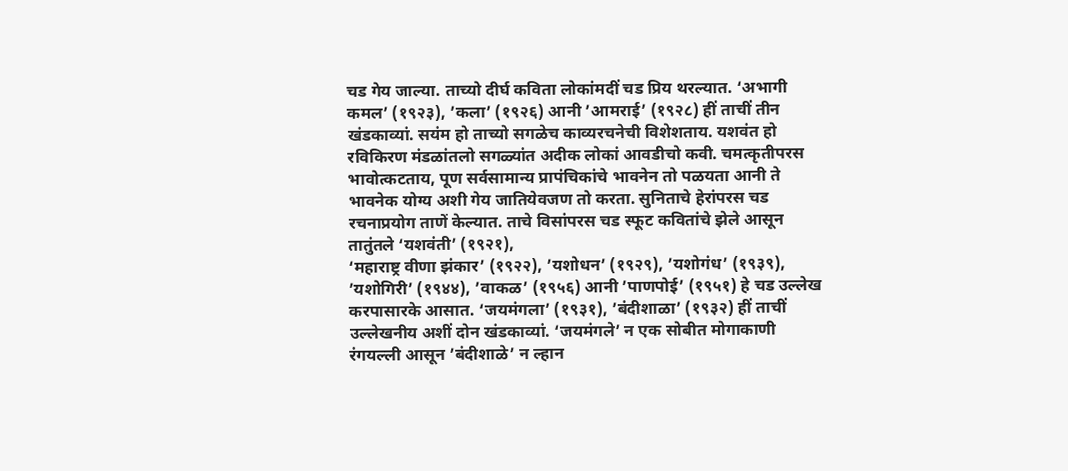चड गेय जाल्या. ताच्यो दीर्घ कविता लोकांमदीं चड प्रिय थरल्यात. ‘अभागी कमल’ (१९२३), ’कला’ (१९२६) आनी ’आमराई’ (१९२८) हीं ताचीं तीन खंडकाव्यां. सयंम हो ताच्यो सगळेच काव्यरचनेची विशेशताय. यशवंत हो रविकिरण मंडळांतलो सगळ्यांत अदीक लोकां आवडीचो कवी. चमत्कृतीपरस भावोत्कटताय, पूण सर्वसामान्य प्रापंचिकांचे भावनेन तो पळयता आनी ते भावनेक योग्य अशी गेय जातियेवजण तो करता. सुनिताचे हेरांपरस चड रचनाप्रयोग ताणें केल्यात. ताचे विसांपरस चड स्फूट कवितांचे झेले आसून तातुंतले ‘यशवंती’ (१९२१),
‘महाराष्ट्र वीणा झंकार’ (१९२२), ’यशोधन’ (१९२९), ’यशोगंध’ (१९३९), ’यशोगिरी’ (१९४४), ’वाकळ’ (१९५६) आनी ’पाणपोई’ (१९५१) हे चड उल्लेख करपासारके आसात. ‘जयमंगला’ (१९३१), ’बंदीशाळा’ (१९३२) हीं ताचीं उल्लेखनीय अशीं दोन खंडकाव्यां. ‘जयमंगले’ न एक सोबीत मोगाकाणी रंगयल्ली आसून ’बंदीशाळे’ न ल्हान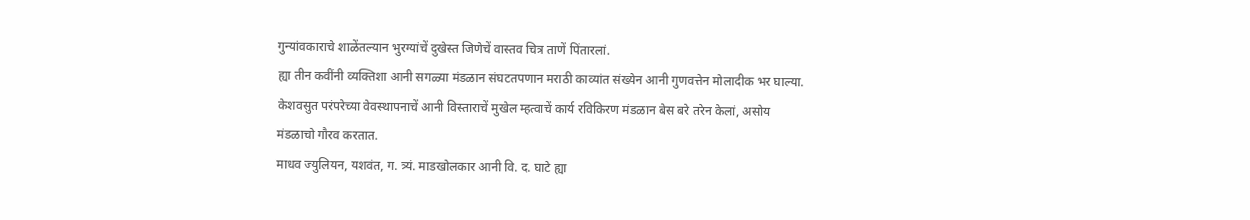गुन्यांवकाराचे शाळेंतल्यान भुरग्यांचें दुखेस्त जिणेचें वास्तव चित्र ताणें पिंतारलां.
ह्या तीन कवींनी व्यक्तिशा आनी सगळ्या मंडळान संघटतपणान मराठी काव्यांत संख्येन आनी गुणवत्तेन मोलादीक भर घाल्या. केशवसुत परंपरेच्या वेवस्थापनाचें आनी विस्ताराचें मुखेल म्हत्वाचें कार्य रविकिरण मंडळान बेस बरे तरेन केलां, असोय मंडळाचो गौरव करतात.
माधव ज्युलियन, यशवंत, ग. त्र्यं. माडखोलकार आनी वि. द. घाटे ह्या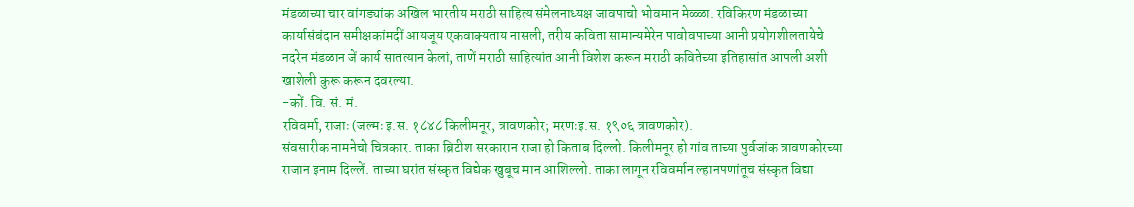मंडळाच्या चार वांगड्यांक अखिल भारतीय मराठी साहित्य संमेलनाध्यक्ष जावपाचो भोवमान मेळ्ळा. रविकिरण मंडळाच्या कार्यासंबंदान समीक्षकांमदीं आयजूय एकवाक्यताय नासली, तरीय कविता सामान्यमेरेन पावोवपाच्या आनी प्रयोगशीलतायेचे नदरेन मंडळान जें कार्य सातत्यान केलां, ताणें मराठी साहित्यांत आनी विशेश करून मराठी कवितेच्या इतिहासांत आपली अशी खाशेली कुरू करून दवरल्या.
-कों. वि. सं. मं.
रविवर्मा, राजाः (जल्मः इ.स. १८४८ किलीमनूर, त्रावणकोर; मरणःइ.स. १९०६ त्रावणकोर).
संवसारीक नामनेचो चित्रकार. ताका ब्रिटीश सरकारान राजा हो किताब दिल्लो. किलीमनूर हो गांव ताच्या पुर्वजांक त्रावणकोरच्या राजान इनाम दिल्लें. ताच्या घरांत संस्कृत विद्येक खुबूच मान आशिल्लो. ताका लागून रविवर्मान ल्हानपणांतूच संस्कृत विद्या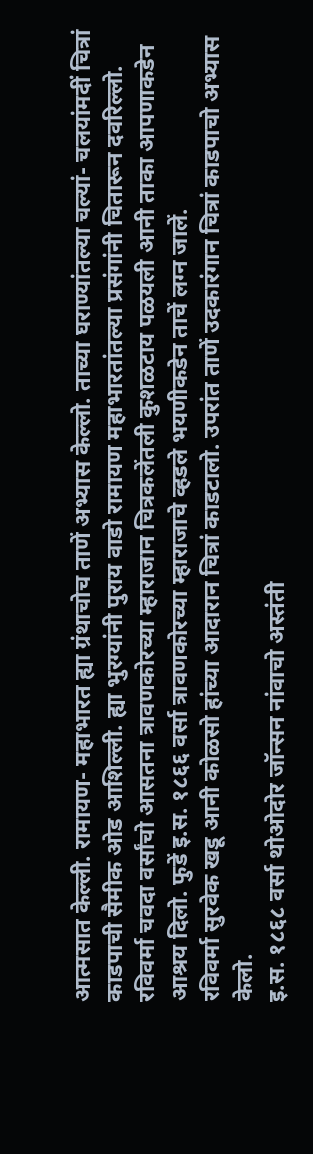आत्मसात केल्ली. रामायण- महाभारत ह्या ग्रंथाचोच ताणें अभ्यास केल्लो. ताच्या घराण्यांतल्या चल्यां- चलयांमदीं चित्रां काडपाची सैमीक ओड आशिल्ली. ह्या भुरग्यांनी पुराय वाडो रामायण महाभारतांतल्या प्रसंगांनी चितारून दवरिल्लो. रविवर्मा चवदा वर्सांचो आसतना त्रावणकोरच्या म्हाराजान चित्रकलेंतली कुशळटाय पळयली आनी ताका आपणाकडेन आश्रय दिलो. फुडें इ.स. १८६६ वर्सा त्रावणकोरच्या म्हाराजाचे व्हडले भयणीकडेन ताचें लग्न जालें.
रविवर्मा सुरवेक खडू आनी कोळसो हांच्या आदारान चित्रां काडटालो. उपरांत ताणें उदकारंगान चित्रां काडपाचो अभ्यास केलो.
इ.स. १८६८ वर्सा थोओदोर जॉन्सन नांवाचो अस्तंती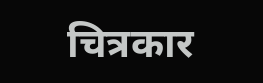चित्रकार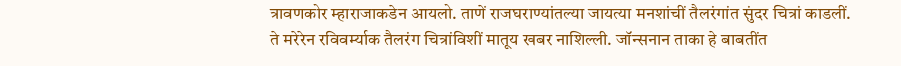त्रावणकोर म्हाराजाकडेन आयलो. ताणें राजघराण्यांतल्या जायत्या मनशांचीं तैलरंगांत सुंदर चित्रां काडलीं. ते मरेरेन रविवर्म्याक तैलरंग चित्रांविशीं मातूय खबर नाशिल्ली. जॉन्सनान ताका हे बाबतींत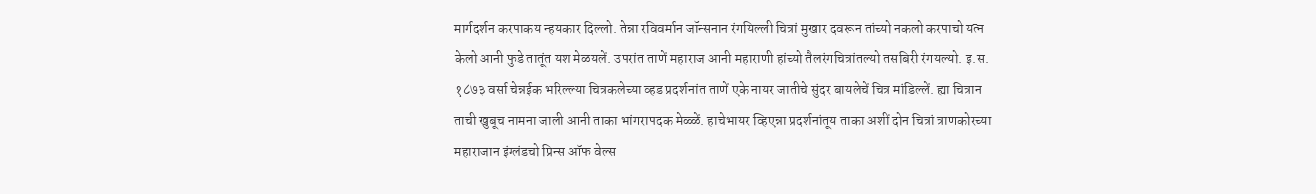मार्गदर्शन करपाकय न्हयकार दिल्लो. तेन्ना रविवर्मान जॉन्सनान रंगयिल्ली चित्रां मुखार दवरून तांच्यो नकलो करपाचो यत्न केलो आनी फुडे तातूंत यश मेळयलें. उपरांत ताणें महाराज आनी महाराणी हांच्यो तैलरंगचित्रांतल्यो तसबिरी रंगयल्यो. इ.स. १८७३ वर्सा चेन्नईक भरिल्ल्या चित्रकलेच्या व्हड प्रदर्शनांत ताणें एके नायर जातीचे सुंदर बायलेचें चित्र मांडिल्लें. ह्या चित्रान ताची खुबूच नामना जाली आनी ताका भांगरापदक मेळ्ळें. हाचेभायर व्हिएन्ना प्रदर्शनांतूय ताका अशीं दोन चित्रां त्राणकोरच्या महाराजान इंग्लंडचो प्रिन्स ऑफ वेल्स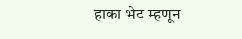हाका भेट म्हणून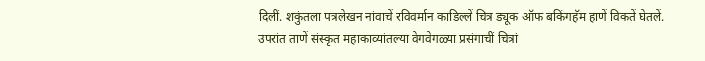दिलीं. शकुंतला पत्रलेखन नांवाचें रविवर्मान काडिल्लें चित्र ड्यूक ऑफ बकिंगहॅम हाणें विकतें घेतलें. उपरांत ताणें संस्कृत महाकाव्यांतल्या वेगवेगळ्या प्रसंगाचीं चित्रां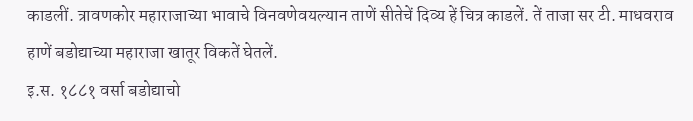काडलीं. त्रावणकोर महाराजाच्या भावाचे विनवणेवयल्यान ताणें सीतेचें दिव्य हें चित्र काडलें. तें ताजा सर टी. माधवराव हाणें बडोद्याच्या महाराजा खातूर विकतें घेतलें.
इ.स. १८८१ वर्सा बडोद्याचो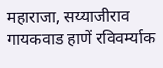महाराजा, सय्याजीराव गायकवाड हाणें रविवर्म्याक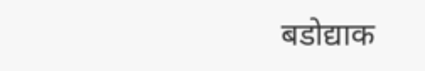बडोद्याक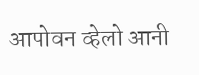आपोवन व्हेलो आनी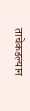ताचेकडल्यान